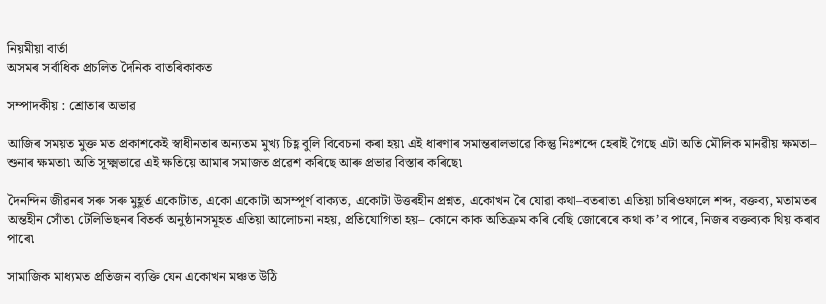নিয়মীয়া বাৰ্তা
অসমৰ সৰ্বাধিক প্ৰচলিত দৈনিক বাতৰিকাকত

সম্পাদকীয় : শ্রোতাৰ অভাৱ

আজিৰ সময়ত মুক্ত মত প্রকাশকেই স্বাধীনতাৰ অন্যতম মুখ্য চিহ্ণ বুলি বিবেচনা কৰা হয়৷ এই ধাৰণাৰ সমান্তৰালভাৱে কিন্তু নিঃশব্দে হেৰাই গৈছে এটা অতি মৌলিক মানৱীয় ক্ষমতা– শুনাৰ ক্ষমতা৷ অতি সূক্ষ্মভাৱে এই ক্ষতিয়ে আমাৰ সমাজত প্রৱেশ কৰিছে আৰু প্রভাৱ বিস্তাৰ কৰিছে৷

দৈনন্দিন জীৱনৰ সৰু সৰু মুহূর্ত একোটাত, একো একোটা অসম্পূর্ণ বাক্যত, একোটা উত্তৰহীন প্রশ্নত, একোখন ৰৈ যোৱা কথা–বতৰাত৷ এতিয়া চাৰিওফালে শব্দ, বক্তব্য, মতামতৰ অন্তহীন সোঁত৷ টেলিভিছনৰ বিতর্ক অনুষ্ঠানসমূহত এতিয়া আলোচনা নহয়, প্রতিযোগিতা হয়– কোনে কাক অতিক্রম কৰি বেছি জোৰেৰে কথা ক’ব পাৰে, নিজৰ বক্তব্যক থিয় কৰাব পাৰে৷

সামাজিক মাধ্যমত প্রতিজন ব্যক্তি যেন একোখন মঞ্চত উঠি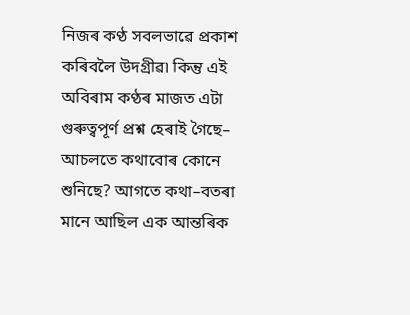নিজৰ কণ্ঠ সবলভাৱে প্রকাশ কৰিবলৈ উদগ্রীৱ৷ কিন্তু এই অবিৰাম কণ্ঠৰ মাজত এটা গুৰুত্বপূর্ণ প্রশ্ন হেৰাই গৈছে– আচলতে কথাবোৰ কোনে শুনিছে? আগতে কথা–বতৰা মানে আছিল এক আন্তৰিক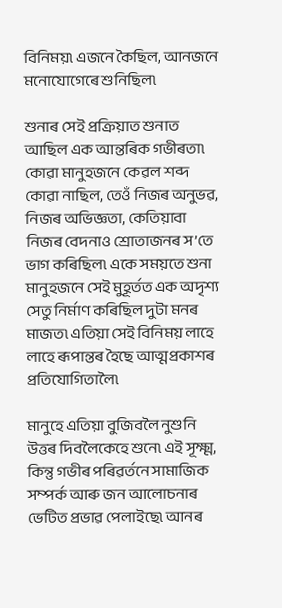বিনিময়৷ এজনে কৈছিল, আনজনে মনোযোগেৰে শুনিছিল৷

শুনাৰ সেই প্রক্রিয়াত শুনাত আছিল এক আন্তৰিক গভীৰতা৷ কোৱা মানুহজনে কেৱল শব্দ কোৱা নাছিল, তেওঁ নিজৰ অনুভৱ, নিজৰ অভিজ্ঞতা, কেতিয়াবা নিজৰ বেদনাও শ্রোতাজনৰ স’তে ভাগ কৰিছিল৷ একে সময়তে শুনা মানুহজনে সেই মুহূর্তত এক অদৃশ্য সেতু নির্মাণ কৰিছিল দুটা মনৰ মাজত৷ এতিয়া সেই বিনিময় লাহে লাহে ৰূপান্তৰ হৈছে আত্মপ্রকাশৰ প্রতিযোগিতালৈ৷

মানুহে এতিয়া বুজিবলৈ নুশুনি উত্তৰ দিবলৈকেহে শুনে৷ এই সূক্ষ্ম, কিন্তু গভীৰ পৰিৱর্তনে সামাজিক সম্পর্ক আৰু জন আলোচনাৰ ভেটিত প্রভাৱ পেলাইছে৷ আনৰ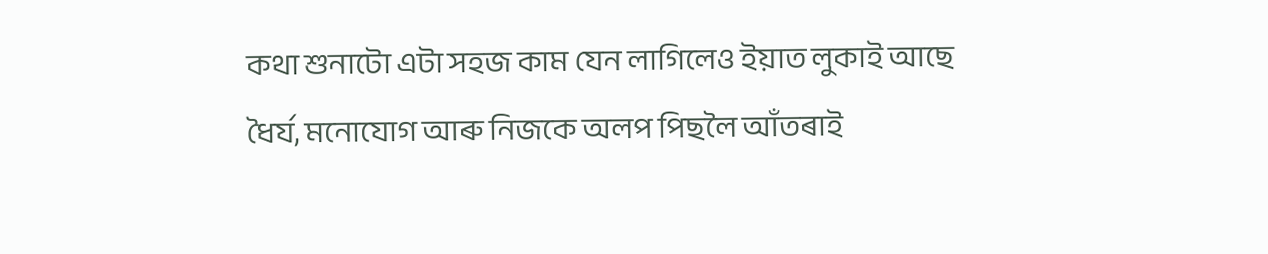কথা শুনাটো এটা সহজ কাম যেন লাগিলেও ইয়াত লুকাই আছে ধৈর্য, মনোযোগ আৰু নিজকে অলপ পিছলৈ আঁতৰাই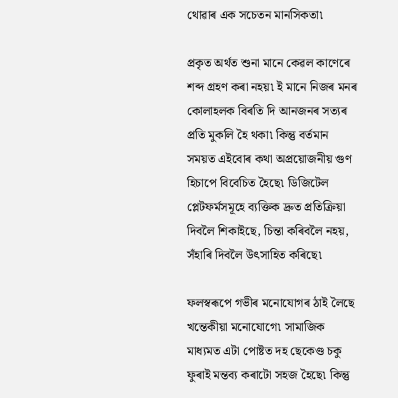থোৱাৰ এক সচেতন মানসিকতা৷

প্রকৃত অর্থত শুনা মানে কেৱল কাণেৰে শব্দ গ্রহণ কৰা নহয়৷ ই মানে নিজৰ মনৰ কোলাহলক বিৰতি দি আনজনৰ সত্যৰ প্রতি মুকলি হৈ থকা৷ কিন্তু বর্তমান সময়ত এইবোৰ কথা অপ্রয়োজনীয় গুণ হিচাপে বিবেচিত হৈছে৷ ডিজিটেল প্লেটফর্মসমূহে ব্যক্তিক দ্রুত প্রতিক্রিয়া দিবলৈ শিকাইছে, চিন্তা কৰিবলৈ নহয়, সঁহাৰি দিবলৈ উৎসাহিত কৰিছে৷

ফলস্বৰূপে গভীৰ মনোযোগৰ ঠাই লৈছে খন্তেকীয়া মনোযোগে৷ সামাজিক মাধ্যমত এটা পোষ্টত দহ ছেকেণ্ড চকু ফুৰাই মন্তব্য কৰাটো সহজ হৈছে৷ কিন্তু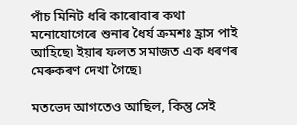পাঁচ মিনিট ধৰি কাৰোবাৰ কথা মনোযোগেৰে শুনাৰ ধৈর্য ক্রমশঃ হ্রাস পাই আহিছে৷ ইয়াৰ ফলত সমাজত এক ধৰণৰ মেৰুকৰণ দেখা গৈছে৷

মতভেদ আগতেও আছিল, কিন্তু সেই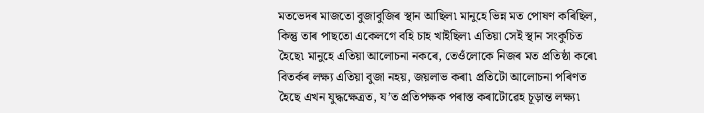মতভেদৰ মাজতো বুজাবুজিৰ স্থান আছিল৷ মানুহে ভিন্ন মত পোষণ কৰিছিল, কিন্তু তাৰ পাছতো একেলগে বহি চাহ খাইছিল৷ এতিয়া সেই স্থান সংকুচিত হৈছে৷ মানুহে এতিয়া আলোচনা নকৰে, তেওঁলোকে নিজৰ মত প্রতিষ্ঠা কৰে৷ বিতর্কৰ লক্ষ্য এতিয়া বুজা নহয়, জয়লাভ কৰা৷ প্রতিটো আলোচনা পৰিণত হৈছে এখন যুদ্ধক্ষেত্রত, য’ত প্রতিপক্ষক পৰাস্ত কৰাটোৱেহ চূড়ান্ত লক্ষ্য৷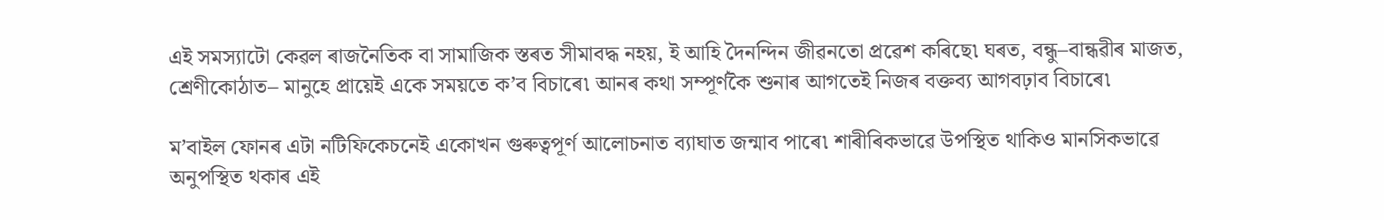এই সমস্যাটো কেৱল ৰাজনৈতিক বা সামাজিক স্তৰত সীমাবদ্ধ নহয়, ই আহি দৈনন্দিন জীৱনতো প্রৱেশ কৰিছে৷ ঘৰত, বন্ধু–বান্ধৱীৰ মাজত, শ্রেণীকোঠাত– মানুহে প্রায়েই একে সময়তে ক’ব বিচাৰে৷ আনৰ কথা সম্পূর্ণকৈ শুনাৰ আগতেই নিজৰ বক্তব্য আগবঢ়াব বিচাৰে৷

ম’বাইল ফোনৰ এটা নটিফিকেচনেই একোখন গুৰুত্বপূর্ণ আলোচনাত ব্যাঘাত জন্মাব পাৰে৷ শাৰীৰিকভাৱে উপস্থিত থাকিও মানসিকভাৱে অনুপস্থিত থকাৰ এই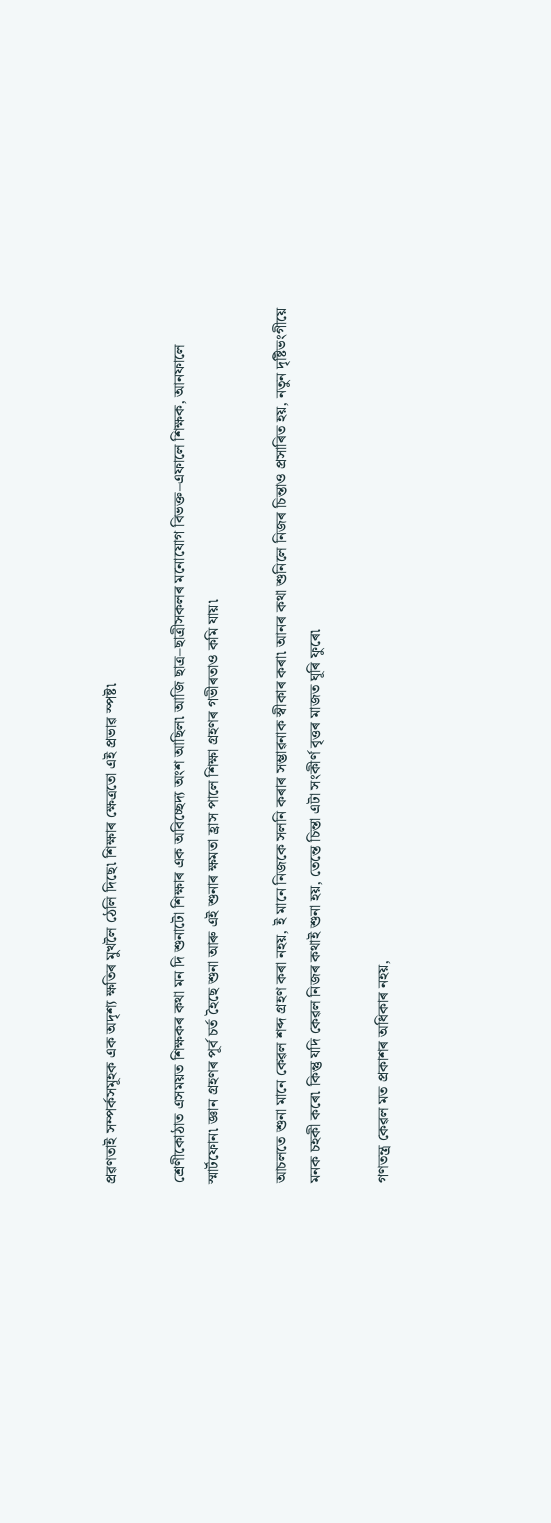প্রৱণতাই সম্পর্কসমূহক এক অদৃশ্য ক্ষতিৰ মুখলৈ ঠেলি দিছে৷ শিক্ষাৰ ক্ষেত্রতো এই প্রভাৱ স্পষ্ট৷

শ্রেণীকোঠাত এসময়ত শিক্ষকৰ কথা মন দি শুনাটো শিক্ষাৰ এক অবিচ্ছেদ্য অংশ আছিল৷ আজি ছাত্র–ছাত্রীসকলৰ মনোযোগ বিভক্ত–এফালে শিক্ষক, আনফালে স্মার্টফোন৷ জ্ঞান গ্রহণৰ পূর্ব চর্ত হৈছে শুনা আৰু এই শুনাৰ ক্ষমতা হ্রাস পালে শিক্ষা গ্রহণৰ গভীৰতাও কমি যায়৷

আচলতে শুনা মানে কেৱল শব্দ গ্রহণ কৰা নহয়, ই মানে নিজকে সলনি কৰাৰ সম্ভাৱনাক স্বীকাৰ কৰা৷ আনৰ কথা শুনিলে নিজৰ চিন্তাও প্রসাৰিত হয়, নতুন দৃষ্টিভংগীয়ে মনক চহকী কৰে৷ কিন্তু যদি কেৱল নিজৰ কথাই শুনা হয়, তেন্তে চিন্তা এটা সংকীর্ণ বৃত্তৰ মাজত ঘূৰি ফুৰে৷

গণতন্ত্র কেৱল মত প্রকাশৰ অধিকাৰ নহয়,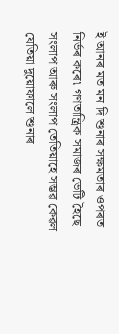ই আনৰ মত মন দি শুনাৰ সক্ষমতাৰ ওপৰত নির্ভৰ কৰে৷ গণতান্ত্রিক সমাজৰ ভেটি হৈছে সংলাপ আৰু সংলাপ তেতিয়াহে সম্ভৱ কেৱল যেতিয়া দুয়োফালে শুনাৰ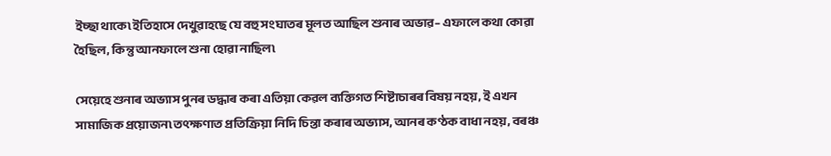ইচ্ছা থাকে৷ ইতিহাসে দেখুৱাহছে যে বহু সংঘাতৰ মূলত আছিল শুনাৰ অভাৱ– এফালে কথা কোৱা হৈছিল, কিন্তু আনফালে শুনা হোৱা নাছিল৷

সেয়েহে শুনাৰ অভ্যাস পুনৰ ডদ্ধাৰ কৰা এতিয়া কেৱল ব্যক্তিগত শিষ্টাচাৰৰ বিষয় নহয়, ই এখন সামাজিক প্রয়োজন৷ তৎক্ষণাত প্রতিক্রিয়া নিদি চিন্তা কৰাৰ অভ্যাস, আনৰ কণ্ঠক বাধা নহয়, বৰঞ্চ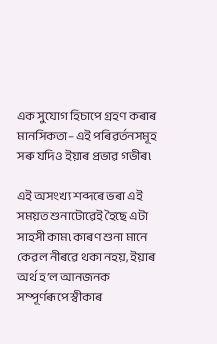এক সুযোগ হিচাপে গ্রহণ কৰাৰ মানসিকতা– এই পৰিৱর্তনসমূহ সৰু যদিও ইয়াৰ প্রভাৱ গভীৰ৷

এই অসংখ্য শব্দৰে ভৰা এই সময়ত শুনাটোৱেই হৈছে এটা সাহসী কাম৷ কাৰণ শুনা মানে কেৱল নীৰৱে থকা নহয়, ইয়াৰ অর্থ হ’ল আনজনক সম্পূর্ণৰূপে স্বীকাৰ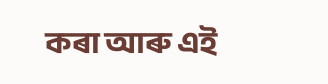কৰা আৰু এই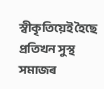স্বীকৃতিয়েই হৈছে প্রতিখন সুস্থ সমাজৰ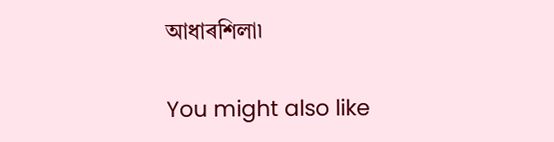আধাৰশিলা৷

You might also like